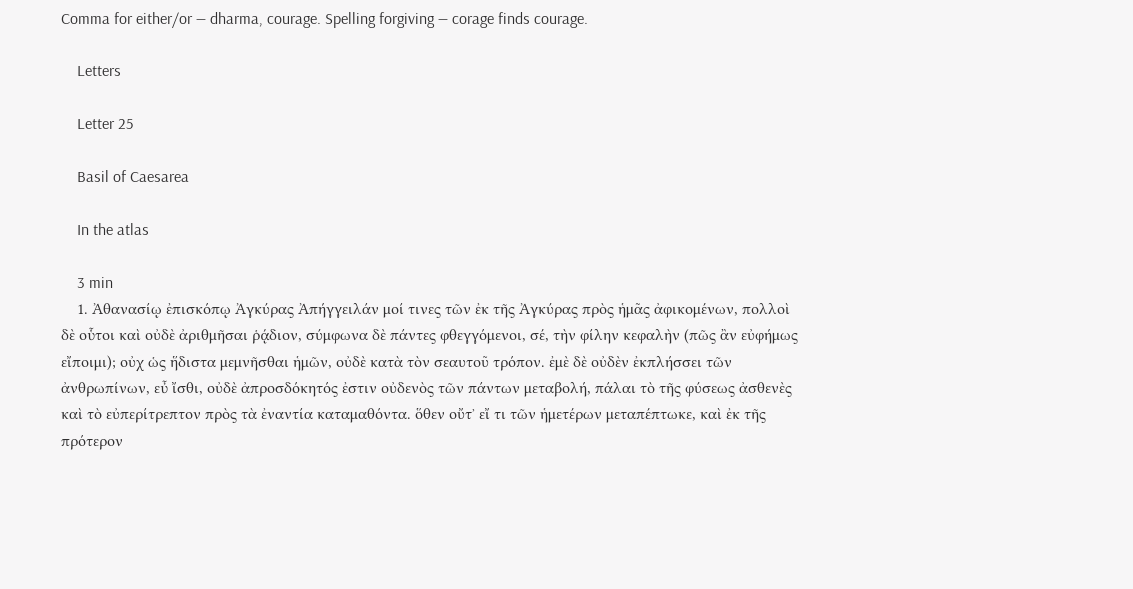Comma for either/or — dharma, courage. Spelling forgiving — corage finds courage.

    Letters

    Letter 25

    Basil of Caesarea

    In the atlas

    3 min
    1. Ἀθανασίῳ ἐπισκόπῳ Ἀγκύρας Ἀπήγγειλάν μοί τινες τῶν ἐκ τῆς Ἀγκύρας πρὸς ἡμᾶς ἀφικομένων, πολλοὶ δὲ οὗτοι καὶ οὐδὲ ἀριθμῆσαι ῥᾴδιον, σύμφωνα δὲ πάντες φθεγγόμενοι, σέ, τὴν φίλην κεφαλὴν (πῶς ἂν εὐφήμως εἴποιμι); οὐχ ὡς ἥδιστα μεμνῆσθαι ἡμῶν, οὐδὲ κατὰ τὸν σεαυτοῦ τρόπον. ἐμὲ δὲ οὐδὲν ἐκπλήσσει τῶν ἀνθρωπίνων, εὖ ἴσθι, οὐδὲ ἀπροσδόκητός ἐστιν οὐδενὸς τῶν πάντων μεταβολή, πάλαι τὸ τῆς φύσεως ἀσθενὲς καὶ τὸ εὐπερίτρεπτον πρὸς τὰ ἐναντία καταμαθόντα. ὅθεν οὔτʼ εἴ τι τῶν ἡμετέρων μεταπέπτωκε, καὶ ἐκ τῆς πρότερον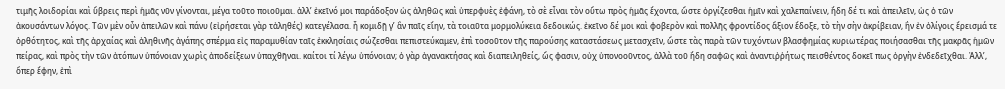τιμῆς λοιδορίαι καὶ ὕβρεις περὶ ἡμᾶς νῦν γίνονται, μέγα τοῦτο ποιοῦμαι. ἀλλʼ ἐκεῖνό μοι παράδοξον ὡς ἀληθῶς καὶ ὑπερφυὲς ἐφάνη, τὸ σὲ εἶναι τὸν οὕτω πρὸς ἡμᾶς ἔχοντα, ὥστε ὀργίζεσθαι ἡμῖν καὶ χαλεπαίνειν, ἤδη δέ τι καὶ ἀπειλεῖν, ὡς ὁ τῶν ἀκουσάντων λόγος. Τῶν μὲν οὖν ἀπειλῶν καὶ πάνυ (εἰρήσεται γὰρ τἀληθές) κατεγέλασα. ἦ κομιδῇ γ’ ἂν παῖς εἴην, τὰ τοιαῦτα μορμολύκεια δεδοικώς. ἐκεῖνο δέ μοι καὶ φοβερὸν καὶ πολλῆς φροντίδος ἄξιον ἔδοξε, τὸ τὴν σὴν ἀκρίβειαν, ἣν ἐν ὀλίγοις ἔρεισμά τε ὀρθότητος, καὶ τῆς ἀρχαίας καὶ ἀληθινῆς ἀγάπης σπέρμα εἰς παραμυθίαν ταῖς ἐκκλησίαις σώζεσθαι πεπιστεύκαμεν, ἐπὶ τοσοῦτον τῆς παρούσης καταστάσεως μετασχεῖν, ὥστε τὰς παρὰ τῶν τυχόντων βλασφημίας κυριωτέρας ποιήσασθαι τῆς μακρᾶς ἡμῶν πείρας, καὶ πρὸς τὴν τῶν ἀτόπων ὑπόνοιαν χωρὶς ἀποδείξεων ὑπαχθῆναι. καίτοι τί λέγω ὑπόνοιαν; ὁ γὰρ ἀγανακτήσας καὶ διαπειληθείς, ὥς φασιν, οὐχ ὑπονοοῦντος, ἀλλὰ τοῦ ἤδη σαφῶς καὶ ἀναντιῤῥήτως πεισθέντος δοκεῖ πως ὀργὴν ἐνδεδεῖχθαι. Ἀλλʼ, ὅπερ ἔφην, ἐπὶ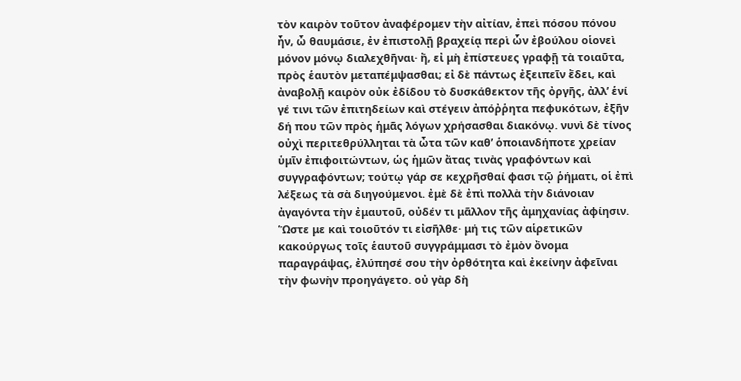τὸν καιρὸν τοῦτον ἀναφέρομεν τὴν αἰτίαν, ἐπεὶ πόσου πόνου ἦν, ὦ θαυμάσιε, ἐν ἐπιστολῇ βραχείᾳ περὶ ὧν ἐβούλου οἱονεὶ μόνον μόνῳ διαλεχθῆναι· ἤ, εἰ μὴ ἐπίστευες γραφῇ τὰ τοιαῦτα, πρὸς ἑαυτὸν μεταπέμψασθαι; εἰ δὲ πάντως ἐξειπεῖν ἔδει, καὶ ἀναβολῇ καιρὸν οὐκ ἐδίδου τὸ δυσκάθεκτον τῆς ὀργῆς, ἀλλʼ ἑνί γέ τινι τῶν ἐπιτηδείων καὶ στέγειν ἀπόῤῥητα πεφυκότων, ἐξῆν δή που τῶν πρὸς ἡμᾶς λόγων χρήσασθαι διακόνῳ. νυνὶ δὲ τίνος οὐχὶ περιτεθρύλληται τὰ ὦτα τῶν καθʼ ὁποιανδήποτε χρείαν ὑμῖν ἐπιφοιτώντων, ὡς ἡμῶν ἄτας τινὰς γραφόντων καὶ συγγραφόντων; τούτῳ γάρ σε κεχρῆσθαί φασι τῷ ῥήματι, οἱ ἐπὶ λέξεως τὰ σὰ διηγούμενοι. ἐμὲ δὲ ἐπὶ πολλὰ τὴν διάνοιαν ἀγαγόντα τὴν ἐμαυτοῦ, οὐδέν τι μᾶλλον τῆς ἀμηχανίας ἀφίησιν. Ὥστε με καὶ τοιοῦτόν τι εἰσῆλθε· μή τις τῶν αἱρετικῶν κακούργως τοῖς ἑαυτοῦ συγγράμμασι τὸ ἐμὸν ὄνομα παραγράψας, ἐλύπησέ σου τὴν ὀρθότητα καὶ ἐκείνην ἀφεῖναι τὴν φωνὴν προηγάγετο. οὐ γὰρ δὴ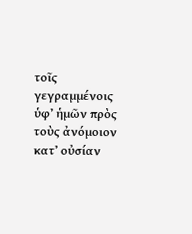τοῖς γεγραμμένοις ὑφʼ ἡμῶν πρὸς τοὺς ἀνόμοιον κατʼ οὐσίαν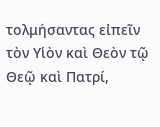τολμήσαντας εἰπεῖν τὸν Υἱὸν καὶ Θεὸν τῷ Θεῷ καὶ Πατρί,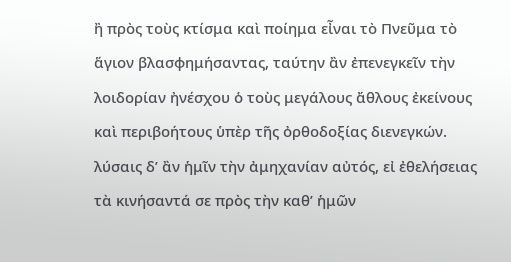ἢ πρὸς τοὺς κτίσμα καὶ ποίημα εἶναι τὸ Πνεῦμα τὸ ἅγιον βλασφημήσαντας, ταύτην ἂν ἐπενεγκεῖν τὴν λοιδορίαν ἠνέσχου ὁ τοὺς μεγάλους ἄθλους ἐκείνους καὶ περιβοήτους ὑπὲρ τῆς ὀρθοδοξίας διενεγκών. λύσαις δʼ ἂν ἡμῖν τὴν ἀμηχανίαν αὐτός, εἰ ἐθελήσειας τὰ κινήσαντά σε πρὸς τὴν καθʼ ἡμῶν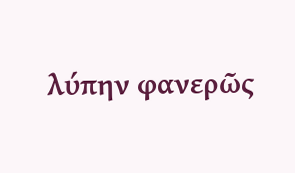λύπην φανερῶς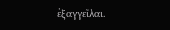ἐξαγγεῖλαι.